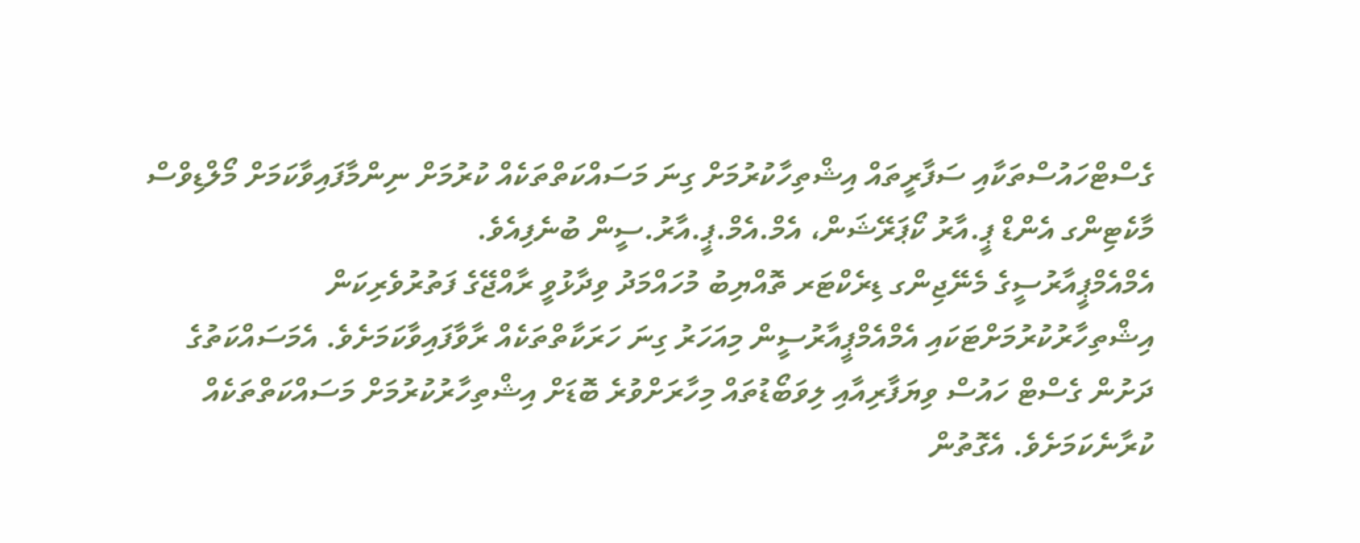ގެސްޓްހައުސްތަކާއި ސަފާރީތައް އިޝްތިހާކުރުމަށް ގިނަ މަސައްކަތްތަކެއް ކުރުމަށް ނިންމާފައިވާކަމަށް މޯލްޑިވްސް މާކެޓިންގ އެންޑް ޕީ.އާރު ކޯޕަރޭޝަން، އެމް.އެމް.ޕީ.އާރު.ސީން ބުނެފިއެވެ.
އެމްއެމްޕީއާރުސީގެ މެނޭޖިންގ ޑިރެކްޓަރ ތޮއްޔިބު މުހައްމަދު ވިދާޅުވީ ރާއްޖޭގެ ފަތުރުވެރިކަން އިޝްތިހާރުކުރުމަށްޓަކައި އެމްއެމްޕީއާރުސީން މިއަހަރު ގިނަ ހަރަކާތްތަކެއް ރާވާފައިވާކަމަށެވެ. އެމަސައްކަތުގެ ދަށުން ގެސްޓް ހައުސް ވިޔަފާރިއާއި ލިވަބޯޑުތައް މިހާރަށްވުރެ ބޮޑަށް އިޝްތިހާރުކުރުމަށް މަސައްކަތްތަކެއް ކުރާނެކަމަށެވެ. އެގޮތުން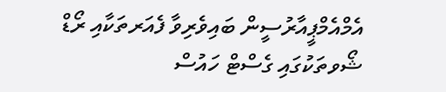އެމްއެމްޕީއާރުސީން ބައިވެރިވާ ފެއަރތަކާއި ރޯޑް ޝޯވތަކުގައި ގެސްޓް ހައުސް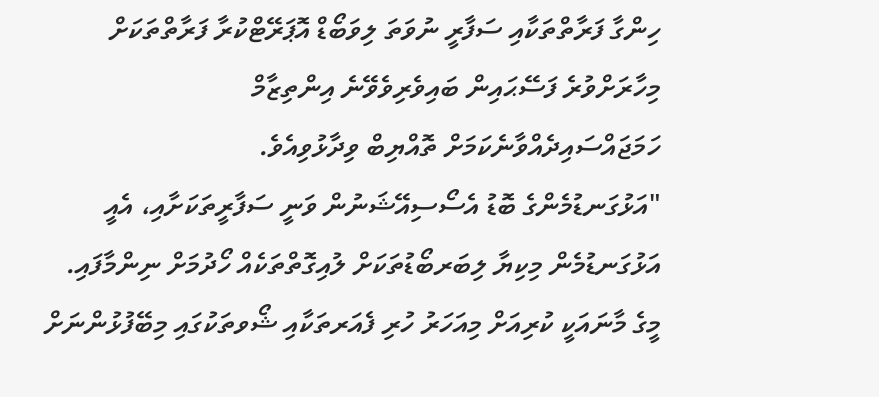ހިންގާ ފަރާތްތަކާއި ސަފާރީ ނުވަތަ ލިވަބޯޑް އޮޕަރޭޓްކުރާ ފަރާތްތަކަށް މިހާރަށްވުރެ ފަސޭޙައިން ބައިވެރިވެވޭނެ އިންތިޒާމް ހަމަޖައްސައިދެއްވާނެކަމަށް ތޮއްޔިބް ވިދާޅުވިއެވެ.
"އަޅުގަނޑުމެންގެ ބޮޑު އެސޯސިއޭޝަނުން ވަނީ ސަފާރީތަކަށާއި، އެއީ އަޅުގަނޑުމެން މިކިޔާ ލިބަރބޯޑުތަކަށް ލުއިގޮތްތަކެއް ހޯދުމަށް ނިންމާފައި. މީގެ މާނައަކީ ކުރިއަށް މިއަހަރު ހުރި ފެއަރތަކާއި ޝޯވތަކުގައި މިބޭފުޅުންނަށް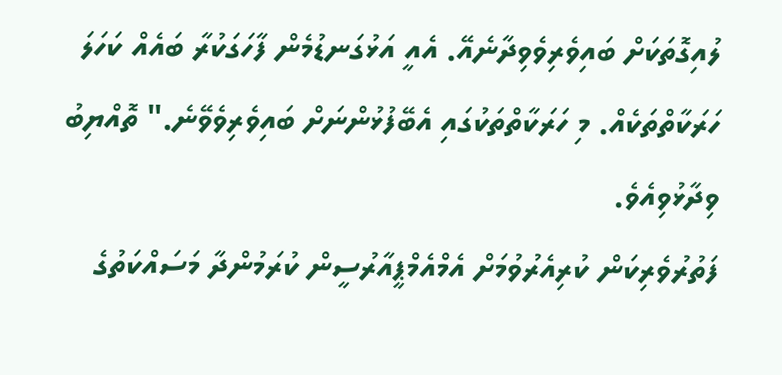ލުއިގޮތަކަށް ބައިވެރިވެވިދާނެއޭ. އެއީ އަޅުގަނޑުމެން ފާހަގަކުރާ ބައެއް ކަހަލަ ހަރަކާތްތަކެއް. މި ހަރަކާތްތަކުގައި އެބޭފުޅުންނަށް ބައިވެރިވެވޭނެ." ތޮއްޔިބު ވިދާޅުވިއެވެ.
ފަތުރުވެރިކަން ކުރިއެރުވުމަށް އެމްއެމްޕީއާރުސީން ކުރަމުންދާ މަސައްކަތުގެ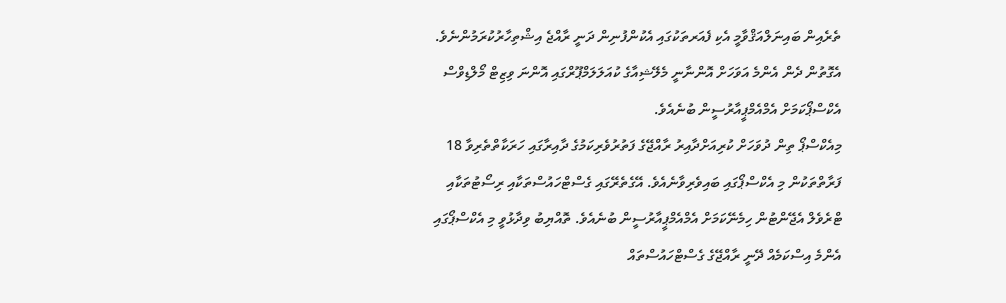ތެރެއިން ބައިނަލްއަޤްވާމީ އެކި ފެއަރތަކުގައި އެކުންފުނިން ދަނީ ރާއްޖެ އިޝްތިހާރުކުރަމުންނެވެ. އެގޮތުން ދެން އެންމެ އަވަހަށް އޮންނާނީ މެލޭޝިއާގެ ކުއަލަލަމްޕޫރްގައި އޮންނަ ވިޒިޓް މޯލްޑިވްސް އެކްސްޕޯކަމަށް އެމްއެމްޕީއާރުސީން ބުނެއެވެ.
މިއެކްސްޕޯ ތިން ދުވަހަށް ކުރިއަށްދާއިރު ރާއްޖޭގެ ފަތުރުވެރިކަމުގެ ދާއިރާގައި ހަރަކާތްތެރިވާ 18 ފަރާތްތަކުން މި އެކްސްޕޯގައި ބައިވެރިވާނެއެވެ. އޭގެތެރޭގައި ގެސްޓްހައުސްތަކާއި ރިސޯޓުތަކާއި ޓްރެވެލް އެޖޭންޓުން ހިމެނޭކަމަށް އެމްއެމްޕީއާރުސީން ބުނެއެވެ. ތޮއްޔިބު ވިދާޅުވީ މި އެކްސްޕޯގައި އެންމެ އިސްކަމެއް ދޭނީ ރާއްޖޭގެ ގެސްޓްހައުސްތައް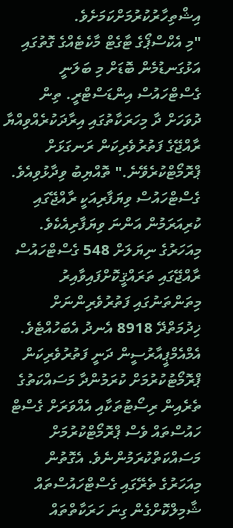އިޝްތިހާރުކުރުމަށްކަމަށެވެ.
"މި އެކްސްޕޯގެ ޓާގެޓް މާކެޓެއްގެ ގޮތުގައި އަޅުގަނޑުމެން ބޮޑަށް މި ބަލަނީ ގެސްޓްހައުސް އިންޑަސްޓްރީ. ތިން ދުވަހަށް ދާ މިހަރަކާތުގައި އިރާދަކުރެއްވިއްޔާ ރާއްޖޭގެ ފަތުރުވެރިކަން ރަނގަޅަށް ޕްރޮމޯޓްކުރެވޭނެ." ތޮއްޔިބު ވިދާޅުވިއެވެ.
ގެސްޓްހައުސް ވިޔަފާރިއަކީ ރާއްޖޭގައި ކުރިއަރަމުން އަންނަ ވިޔަފާރިއެކެވެ. މިއަހަރުގެ ނިޔަލަށް 548 ގެސްޓްހައުސް ރާއްޖޭގައި ތަރައްޤީކޮށްފައިވާއިރު މިތަންތަނުގައި ފަތުރުވެރިންނަށް ޚިދުމަތްދޭ 8918 އެނދު އެބަހުއްޓެވެ.
އެމްއެމްޕީއާރުސީން ދަނީ ފަތުރުވެރިކަން ޕްރޮމޯޓުކުރުމަށް ކުރަމުންދާ މަސައްކަތުގެ ތެރެއިން ރިސޯޓުތަކާއި އެއްވަރަށް ގެސްޓް ހައުސްތައް ވެސް ޕްރޮމޯޓްކުރުމަށް މަސައްކަތްކުރަމުންނެވެ. އެގޮތުން މިއަހަރުގެ ތެރޭގައި ގެސްޓްހައުސްތައް ޝާމިލްކޮށްގެން ގިނަ ހަރަކާތްތައް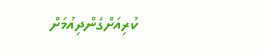ކުރިއަށްގެންދިއުމަށް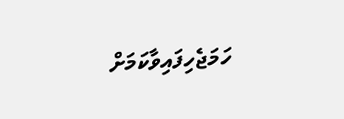ހަމަޖެހިފައިވާކަމަށް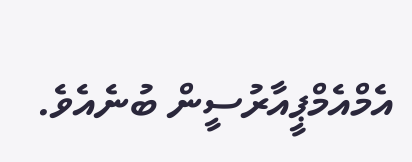އެމްއެމްޕީއާރުސީން ބުނެއެވެ.